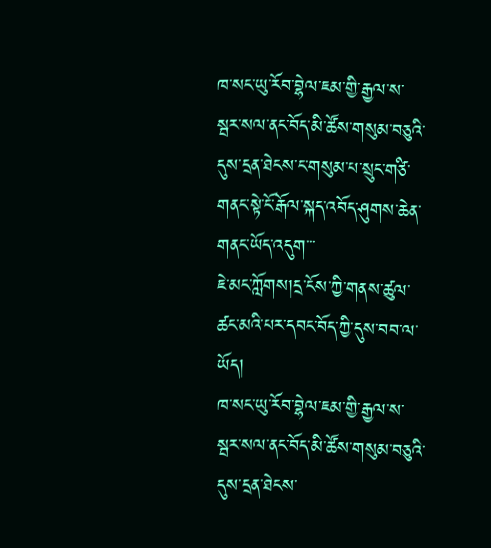ཁ་སང་ཡུ་རོབ་བྷེལ་ཇམ་གྱི་རྒྱལ་ས་སྦར་སལ་ནང་བོད་མི་ཚོས་གསུམ་བཅུའི་དུས་དྲན་ཐེངས་ང་གསུམ་པ་སྲུང་གཙི་གནང་སྟེ་ངོ་རྒོལ་སྐད་འབོད་ཤུགས་ཆེན་གནང་ཡོད་འདུག་་་
ཇེ་མང་ཀློགས།དྲ་ངོས་ཀྱི་གནས་ཚུལ་ཚང་མའི་པར་དབང་བོད་ཀྱི་དུས་བབ་ལ་ཡོད།
ཁ་སང་ཡུ་རོབ་བྷེལ་ཇམ་གྱི་རྒྱལ་ས་སྦར་སལ་ནང་བོད་མི་ཚོས་གསུམ་བཅུའི་དུས་དྲན་ཐེངས་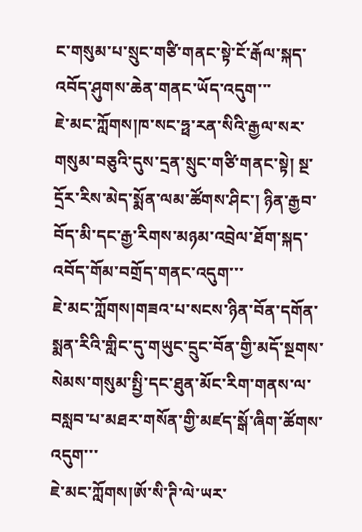ང་གསུམ་པ་སྲུང་གཙི་གནང་སྟེ་ངོ་རྒོལ་སྐད་འབོད་ཤུགས་ཆེན་གནང་ཡོད་འདུག་་་
ཇེ་མང་ཀློགས།ཁ་སང་ཧྥ་རན་སིའི་རྒྱལ་སར་གསུམ་བཅུའི་དུས་དྲན་སྲུང་གཙི་གནང་སྟེ། སྔ་དྲོར་རིས་མེད་སྨོན་ལམ་ཚོགས་ཤིང་། ཉིན་རྒྱབ་བོད་མི་དང་རྒྱ་རིགས་མཉམ་འབྲེལ་ཐོག་སྐད་འབོད་གོམ་བགྲོད་གནང་འདུག་་་
ཇེ་མང་ཀློགས།གཟའ་པ་སངས་ཉིན་བོན་དགོན་སྨན་རིའི་གླིང་དུ་གཡུང་དྲུང་བོན་གྱི་མདོ་སྔགས་སེམས་གསུམ་སྤྱི་དང་ཐུན་མོང་རིག་གནས་ལ་བསླབ་པ་མཐར་གསོན་གྱི་མཛད་སྒོ་ཞིག་ཚོགས་འདུག་་་
ཇེ་མང་ཀློགས།ཨོ་སི་ཊི་ལེ་ཡར་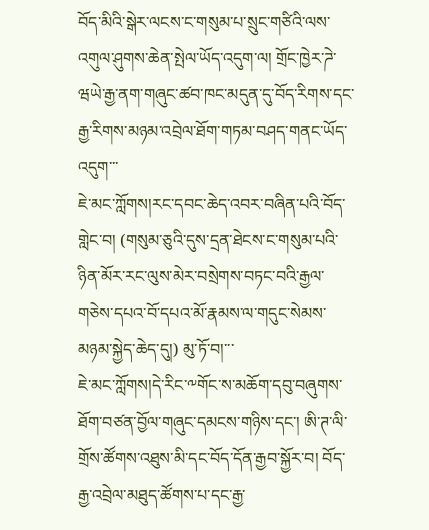བོད་མིའི་སྒེར་ལངས་ང་གསུམ་པ་སྲུང་གཙིའི་ལས་འགུལ་ཤུགས་ཆེན་སྤེལ་ཡོད་འདུག་ལ། གྲོང་ཁྱེར་ཌེ་ཝཡེ་རྒྱ་ནག་གཞུང་ཚབ་ཁང་མདུན་དུ་བོད་རིགས་དང་རྒྱ་རིགས་མཉམ་འབྲེལ་ཐོག་གཏམ་བཤད་གནང་ཡོད་འདུག་་་
ཇེ་མང་ཀློགས།རང་དབང་ཆེད་འབར་བཞིན་པའི་བོད་གླེང་བ། (གསུམ་ཅུའི་དུས་དྲན་ཐེངས་ང་གསུམ་པའི་ཉིན་མོར་རང་ལུས་མེར་བསྲེགས་བཏང་བའི་རྒྱལ་གཅེས་དཔའ་བོ་དཔའ་མོ་རྣམས་ལ་གདུང་སེམས་མཉམ་སྐྱེད་ཆེད་དུ།) མུ་ཏོ་བ།་་་
ཇེ་མང་ཀློགས།དེ་རིང་༸གོང་ས་མཆོག་དབུ་བཞུགས་ཐོག་བཙན་བྱོལ་གཞུང་དམངས་གཉིས་དང་། ཨི་ཊ་ལི་གྲོས་ཚོགས་འཐུས་མི་དང་བོད་དོན་རྒྱབ་སྐྱོར་བ། བོད་རྒྱ་འབྲེལ་མཐུད་ཚོགས་པ་དང་རྒྱ་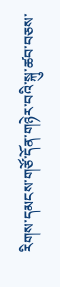རིགས་དམངས་གཙོ་དོན་གཉེར་བའི་སྐུ་ཚབ་བཅས་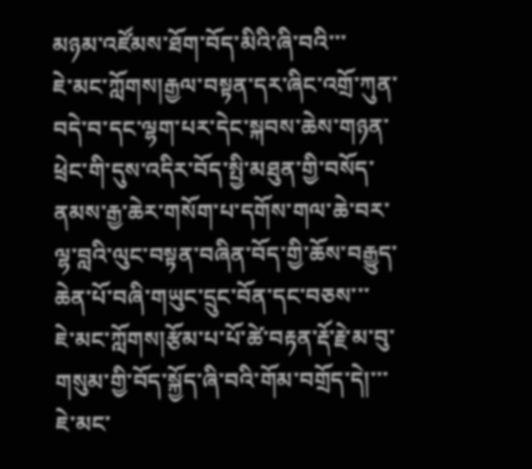མཉམ་འཛོམས་ཐོག་བོད་མིའི་ཞི་བའི་་་
ཇེ་མང་ཀློགས།རྒྱལ་བསྟན་དར་ཞིང་འགྲོ་ཀུན་བདེ་བ་དང་ལྷག་པར་དེང་སྐབས་ཆེས་གཉན་ཕྲེང་གི་དུས་འདིར་བོད་སྤྱི་མཐུན་གྱི་བསོད་ནམས་རྒྱ་ཆེར་གསོག་པ་དགོས་གལ་ཆེ་བར་ལྷ་བླའི་ལུང་བསྟན་བཞིན་བོད་གྱི་ཆོས་བརྒྱུད་ཆེན་པོ་བཞི་གཡུང་དྲུང་བོན་དང་བཅས་་་
ཇེ་མང་ཀློགས།རྩོམ་པ་པོ་ཚེ་བརྟན་རྡོ་རྗེ་མ་བུ་གསུམ་གྱི་བོད་སྐྱོད་ཞི་བའི་གོམ་བགྲོད་དེ།་་་
ཇེ་མང་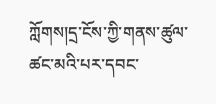ཀློགས།དྲ་ངོས་ཀྱི་གནས་ཚུལ་ཚང་མའི་པར་དབང་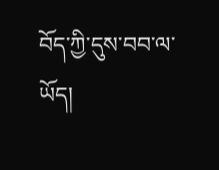བོད་ཀྱི་དུས་བབ་ལ་ཡོད།